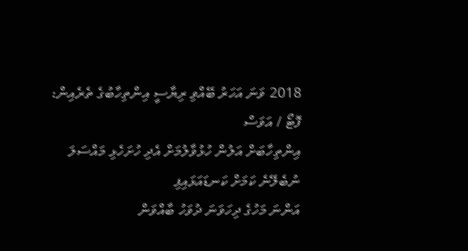2018 ވަނަ އަހަރު ބޭއްވި ރިޔާސީ އިންތިހާބުގެ ތެރެއިން: ފޮޓޯ / އަވަސް
އިންތިހާބަށް އަލުން ހުޅުވާލުމަށް އެދި ހުށަހެޅި މައްސަލަ ނުބެލޭނެ ކަމަށް ކަނޑައަޅައިފި
އަންނަ މަހުގެ ދިހަވަނަ ދުވަހު ބާއްވަން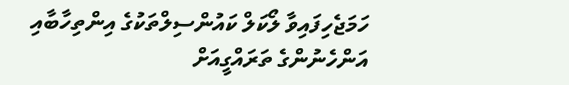ހަމަޖެހިފައިވާ ލޯކަލް ކައުންސިލްތަކުގެ އިންތިހާބާއި އަންހެނުންގެ ތަރައްގީއަށް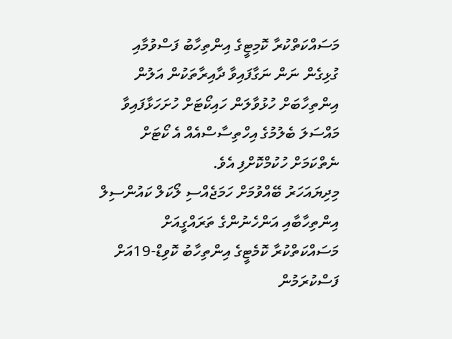މަސައްކަތްކުރާ ކޮމިޓީގެ އިންތިހާބު ފަސްވުމާއި ގުޅިގެން ނަން ނަގާފައިވާ ދާއިރާތަކުން އަލުން އިންތިހާބަށް ހުޅުވާލަން ހައިކޯޓަށް ހުށަހަޅާފައިވާ މައްސަލަ ބެލުމުގެ އިހްތިސާސްއެއް އެ ކޯޓަށް ނެތްކަމަށް ހުކުމްކޮށްފި އެވެ.
މިދިޔައަހަރު ބޭއްވުމަށް ހަމަޖެއްސި ލޯކަލް ކައުންސިލް އިންތިހާބާއި އަންހެނުންގެ ތަރައްގީއަށް މަސައްކަތްކުރާ ކޮމެޓީގެ އިންތިހާބު ކޮވިޑް-19އަށް ފަސްކުރަމުން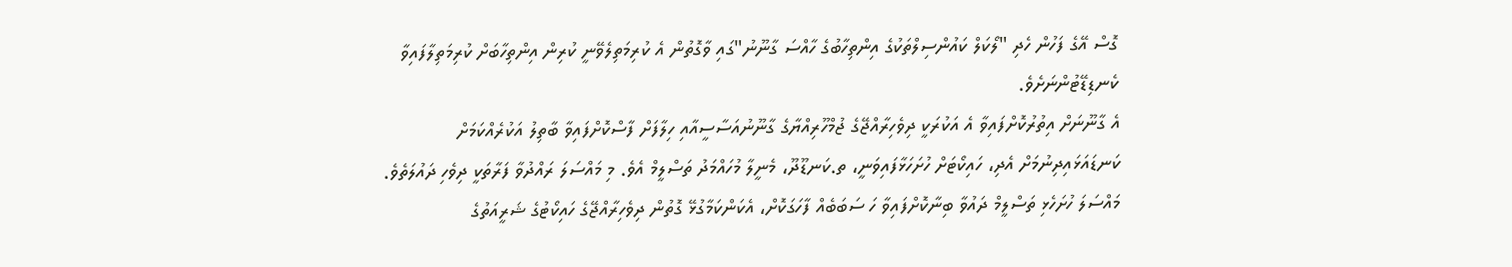ގޮސް އޭގެ ފަހުން ހެދި "ލޯކަލް ކައުންސިލްތަކުގެ އިންތިހާބުގެ ހާއްސަ ގާނޫނު"ގައި ވާގޮތުން އެ ކުރިމަތިލެވޭނީ ކުރިން އިންތިހާބަށް ކުރިމަތިލާފައިވާ ކެނޑިޑޭޓުންނަށެވެ.
އެ ގާނޫނަށް އިތުރުކޮށްފައިވާ އެ އަކުރަކީ ދިވެހިރާއްޖޭގެ ޖުމްހޫރިއްޔާގެ ގާނޫނުއަސާސީއާއި ހިލާފަށް ފާސްކޮށްފައިވާ ބާތިލު އަކުރެއްކަމަށް ކަނޑައަޅައިދިނުމަށް އެދި، ހައިކޯޓަށް ހުށަހަޅާފައިވަނީ، ތ.ކަނޑޫދޫ، މެނީލާ މުހައްމަދު ތަސްލީމް އެވެ. މި މައްސަލަ ރައްދުވާ ފަރާތަކީ ދިވެހި ދައުލަތެވެ.
މައްސަލަ ހުށަހެޅި ތަސްލީމް ދައުވާ ބިނާކޮށްފައިވާ ހަ ސަބަބެއް ފާހަގަކޮށް، އެކަންކަމާގުޅޭ ގޮތުން ދިވެހިރާއްޖޭގެ ހައިކޯޓުގެ ޝަރީއަތުގެ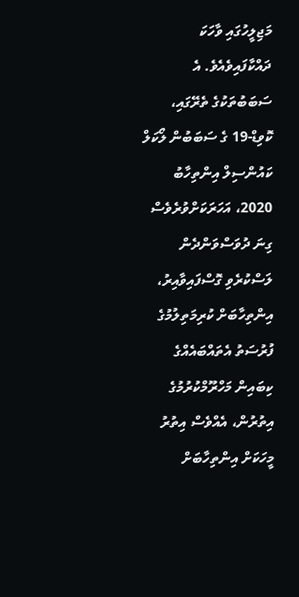މަޖިލީހުގައި ވާހަކަ ދައްކާފައިވެއެވެ. އެ ސަބަބުތަކުގެ ތެރޭގައި، ކޮވިޑް-19 ގެ ސަބަބުން ލޯކަލް ކައުންސިލް އިންތިހާބު 2020، އަހަރަކަށްވުރެވެސް ގިނަ ދުވަސްވަންދެން ލަސްކުރެވި ގޮސްފައިވާއިރު، އިންތިހާބަށް ކުރިމަތިލުމުގެ ފުރުސަތު އެތައްބައެއްގެ ކިބައިން މަހްރޫމްކުރުމުގެ އިތުރުން، އެއްވެސް އިތުރު މީހަކަށް އިންތިހާބަށް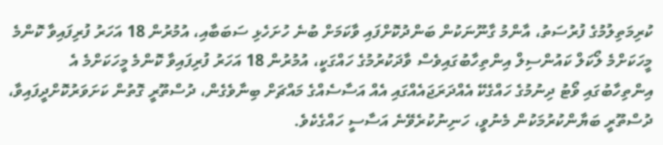ކުރިމަތިލުމުގެ ފުރުސަތު، އާންމު ގާނޫނަކުން ބަންދުކޮށްފައި ވާކަމަށް ބުނެ ހުށަހެޅި ސަބަބާއި، އުމުރުން 18 އަހަރު ފުރިފައިވާ ކޮންމެ މީހަކަށްމެ ލޯކަލް ކައުންސިލް އިންތިހާބުގައިވެސް ވާދަކުރުމުގެ ހައްގަކީ، އުމުރުން 18 އަހަރު ފުރިފައިވާ ކޮންމެ މީހަކަށްމެ އެ އިންތިހާބުގައި ވޯޓު ދިނުމުގެ ހައްގެކޭ އެއްދަރަޖައެއްގައި އެއް އަސާސެއްގެ މައްޗަށް ބިނާވެގެން، ދުސްތޫރީ ގޮތުން ކަށަވަރުކޮށްދީފައިވާ، ދުސްތޫރީ ބަޔާންކުރުމަކުން މެނުވީ، ހަނިނުކުރެވޭނެ އަސާސީ ހައްގެކެވެ.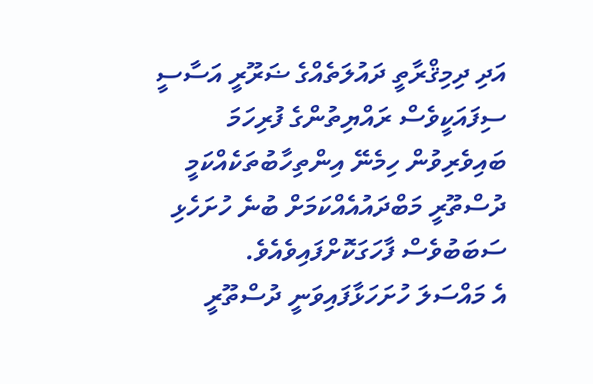އަދި ދިމިޤްރާތީ ދައުލަތެއްގެ ޟަރޫރީ އަސާސީ ސިފައަކީވެސް ރައްޔިތުންގެ ފުރިހަމަ ބައިވެރިވުން ހިމެނޭ އިންތިހާބުތަކެއްކަމީ ދުސްތޫރީ މަބްދައުއެއްކަމަށް ބުނެ ހުށަހެޅި ސަބަބުވެސް ފާހަގަކޮށްފައިވެއެވެ.
އެ މައްސަލަ ހުށަހަޅާފައިވަނީ ދުސްތޫރީ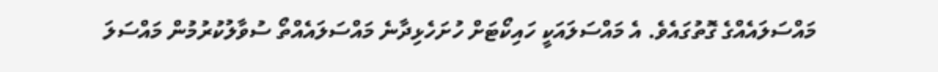މައްސަލައެއްގެ ގޮތުގައެވެ. އެ މައްސަލައަކީ ހައިކޯޓަށް ހުށަހެޅިދާނެ މައްސަލައެއްތޯ ސުވާލުކުރުމުން މައްސަލަ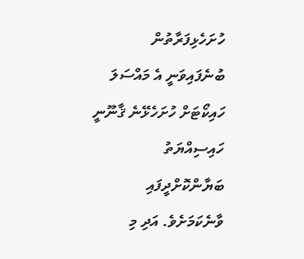ހުށަހެޅިފަރާތުން ބުނެފައިވަނީ އެ މައްސަލަ ހައިކޯޓަށް ހުށަހެޅޭނެ ޤާނޫނީ ހައިސިއްޔަތު ބަޔާންކޮށްދީފައި ވާނެކަމަށެވެ. އަދި މި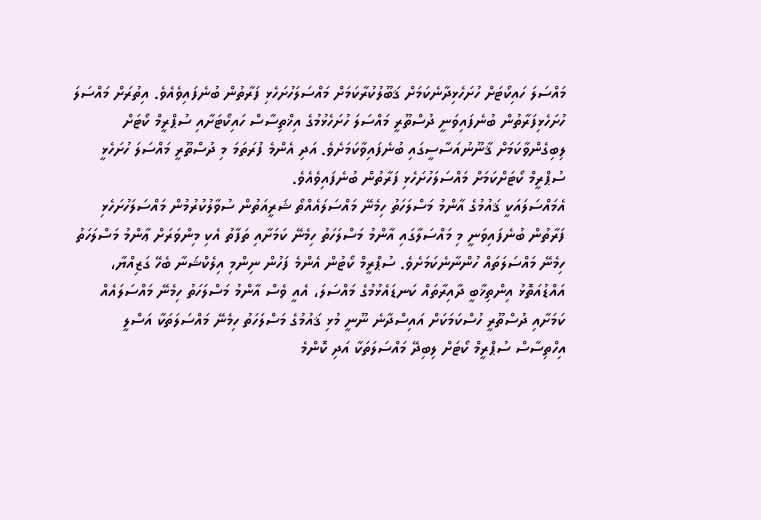މައްސަލަ ހައިކޯޓަށް ހުށަހެޅިދާނެކަމަށް ޤަބޫލުކުރާކަމަށް މައްސަލަހުށަހެޅި ފަރާތުން ބުނެފައިވެއެވެ. އިތުރަށް މައްސަލަ ހުށަހެޅިފަރާތުން ބުނެފައިވަނީ ދުސްތޫރީ މައްސަލަ ހުށަހެޅުމުގެ އިޚްތިސާސް ހައިކޯޓަށާއި ސުޕްރީމް ކޯޓަށް ލިބިގެންވާކަމަށް ޤާނޫނުއަސާސީގައި ބުނެފައިވާކަމަށެވެ. އަދި އެންމެ ފުރަތަމަ މި ދުސްތޫރީ މައްސަލަ ހުށަހެޅީ ސުޕްރީމް ކޯޓަށްކަމަށް މައްސަލަހުށަހެޅި ފަރާތުން ބުނެފައިވެއެވެ.
އެމައްސަލައަކީ ޤައުމުގެ އާންމު މަސްލަހަތު ހިމެނޭ މައްސަލައެއްތޯ ޝަރީއަތުން ސުވާލުކުރުމުން މައްސަލަހުށަހެޅި ފަރާތުން ބުނެފައިވަނީ މި މައްސަލާގައި އާންމު މަސްލަހަތު ހިމެނޭ ކަމަށާއި ތަފާތު އެކި މިންވަރަށް ޢާންމު މަސްލަހަތު ހިމެނޭ މައްސަލަތައް ހުންނާނެކަމަށެވެ. ސުޕްރީމް ކޯޓުން އެންމެ ފަހުން ނިންމި އިލެކްޝަނާ ބެހޭ ގަޒިއްޔާ، އައްޑުއަތޮޅު އިންތިޚާބީ ދާއިރާތައް ކަނޑައެޅުމުގެ މައްސަލަ، އެއީ ވެސް އާންމު މަސްލަހަތު ހިމެނޭ މައްސަލައެއް ކަމަށާއި ދުސްތޫރީ ހުސްކަމަކަށް އައިސްދާނެ ނޫނީ މުޅި ޤައުމުގެ މަސްލަހަތު ހިމެނޭ މައްސަލަތަކާ އަސްލީ އިހްތިސާސް ސުޕްރީމް ކޯޓަށް ލިބިދޭ މައްސަލަތަކާ އަދި ކޮންމެ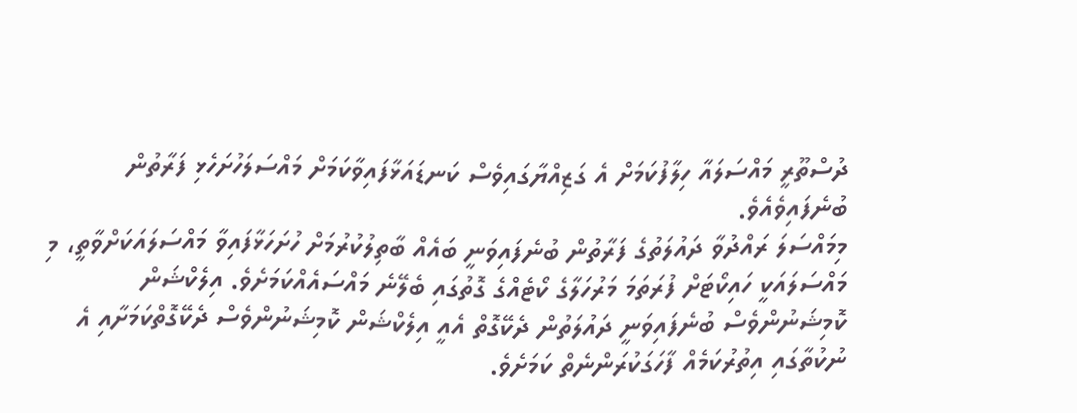ދުސްތޫރީ މައްސަލައާ ހިލާފުކަމަށް އެ ގަޒިއްޔާގައިވެސް ކަނޑައަޅާފައިވާކަމަށް މައްސަލަހުށަހެޅި ފަރާތުން ބުނެފައިވެއެވެ.
މިމައްސަލަ ރައްދުވާ ދައުލަތުގެ ފަރާތުން ބުނެފައިވަނީ ބައެއް ބާތިލުކުރުމަށް ހުށަހަޅާފައިވާ މައްސަލައަކަށްވާތީ، މި މައްސަލައަކީ ހައިކޯޓަށް ފުރަތަމަ މަރުހަލާގެ ކޯޓެއްގެ ގޮތުގައި ބެލޭނެ މައްސައެއްކަމަށެވެ. އިލެކްޝަން ކޮމިޝަނުންވެސް ބުނެފައިވަނީ ދައުލަތުން ދެކޭގޮތް އެއީ އިލެކްޝަން ކޮމިޝަނުންވެސް ދެކޭގޮތްކަމަށާއި އެ ނުކުތާގައި އިތުރުކަމެއް ފާހަގަކުރަންނެތް ކަމަށެވެ.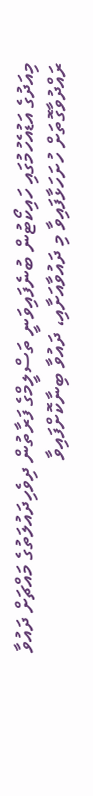މިއަދުގެ އަޑުއެހުމުގައި ހައިކޯޓުން ބުނެފައިވަނީ ތަސްލީމްގެ ފަރާތުން ދިވެހިދައުލަތުގެ މައްޗަށް ދައުވާ ރައްދުވާގޮތަށް ހުށަހަޅާފައިވާ މި ދައުވާއަށާއި، ދައުވާ ބިނާކޮށްފައިވާ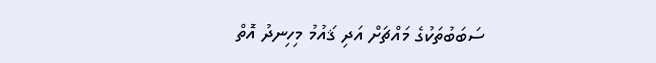ސަބަބުތަކުގެ މައްޗަށް އަދި ޤައުމު މިހިނދު އޮތް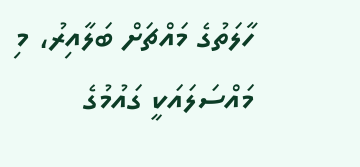ހާލަތުގެ މައްޗަށް ބަލާއިރު، މި މައްސަލައަކީ ގައުމުގެ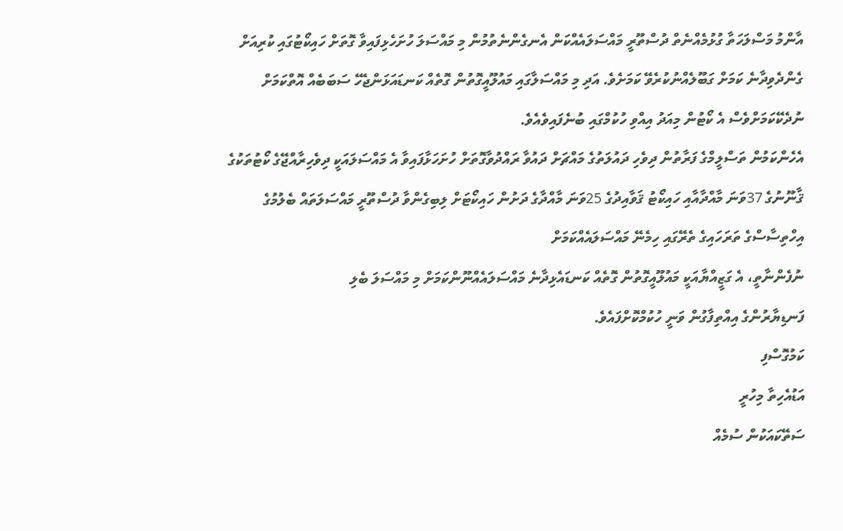އާންމު މަސްލަހަތާ ގުޅުމެއްނެތް ދުސްތޫރީ މައްސަލައެއްކަން އެނގެންނެތުމުން މި މައްސަލަ ހުށަހެޅިފައިވާ ގޮތަށް ހައިކޯޓުގައި ކުރިއަށް ގެންދެވިދާނެ ކަމަށް ގަބޫލެއްނުކުރެވޭ ކަމަށެވެ. އަދި މި މައްސަލާގައި މައުލޫއީގޮތުން ގޮތެއް ކަނޑައަޅަންޖެހޭ ސަބަބެއް އޮތްކަމަށް ނުދެކޭކަމަށްވެސް އެ ކޯޓުން މިއަދު އިއްވި ހުކުމްގައި ބުނެފައިވެއެވެ.
އެހެންކަމުން ތަސްލީމްގެ ފަރާތުން ދިވެހި ދައުލަތުގެ މައްޗަށް ދައުވާ ރައްދުވާގޮތަށް ހުށަހަޅާފައިވާ އެ މައްސަލައަކީ ދިވެހިރާއްޖޭގެ ކޯޓުތަކުގެ ޤާނޫނުގެ 37ވަނަ މާއްދާއާއި ހައިކޯޓު ޤަވާއިދުގެ 25ވަނަ މާއްދާގެ ދަށުން ހައިކޯޓަށް ލިބިގެންވާ ދުސްތޫރީ މައްސަލަތައް ބެލުމުގެ އިހްތިސާސްގެ ތަރަހައިގެ ތެރޭގައި ހިމެނޭ މައްސަލައެއްކަމަށް
ނުފެންނާތީ، އެ ގަޒީއްޔާއަކީ މައުލޫއީގޮތުން ގޮތެއް ކަނޑައެޅިދާނެ މައްސަލައެއްނޫންކަމަށް މި މައްސަލަ ބެލި
ފަނޑިޔާރުންގެ އިއްތިފާގުން ވަނީ ހުކުމްކޮށްފައެވެ.
ކަމުގޮސްފި
އަޑުއެހިތާ މިހުރީ
ސަތޭކައަކުން ސުމެއް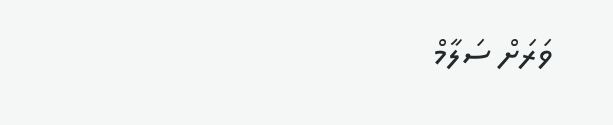ވަރަށް ސަލާމް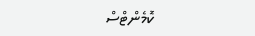ކޮމެންޓްސް